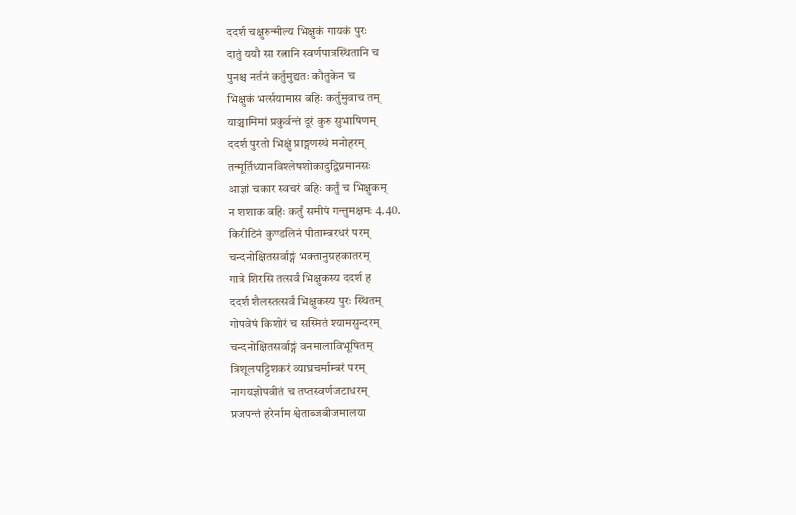ददर्श चक्षुरुन्मील्य भिक्षुकं गायकं पुरः
दातुं ययौ सा रत्नानि स्वर्णपात्रस्थितानि च
पुनश्च नर्तनं कर्तुमुद्यतः कौतुकेन च
भिक्षुकं भर्त्सयामास बहिः कर्तुमुवाच तम्
याञ्चामिमां प्रकुर्वन्तं दूरं कुरु सुभाषिणम्
ददर्श पुरतो भिक्षुं प्राङ्गणस्थं मनोहरम्
तन्मूर्तिध्यानविश्लेषशोकादुद्विग्नमानसः
आज्ञां चकार स्वचरं बहिः कर्तुं च भिक्षुकम्
न शशाक बहिः कर्तुं समीपं गन्तुमक्षमः 4.40.
किरीटिनं कुण्डलिनं पीताम्बरधरं परम्
चन्दनोक्षितसर्वाङ्गं भक्तानुग्रहकातरम्
गात्रे शिरसि तत्सर्वं भिक्षुकस्य ददर्श ह
ददर्श शैलस्तत्सर्वं भिक्षुकस्य पुरः स्थितम्
गोपवेषं किशोरं च सस्मितं श्यामसुन्दरम्
चन्दनोक्षितसर्वाङ्गं वनमालाविभूषितम्
त्रिशूलपट्टिशकरं व्याघ्रचर्माम्बरं परम्
नागयज्ञोपवीतं च तप्तस्वर्णजटाधरम्
प्रजपन्तं हरेर्नाम श्वेताब्जबीजमालया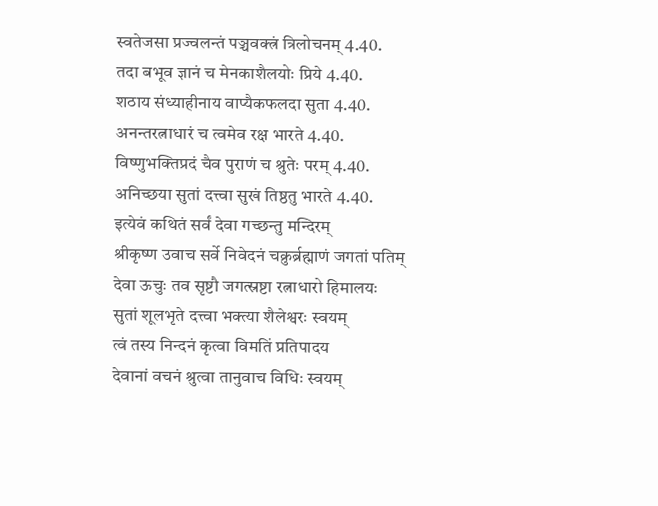स्वतेजसा प्रज्वलन्तं पञ्चवक्त्रं त्रिलोचनम् 4.40.
तदा बभूव ज्ञानं च मेनकाशैलयोः प्रिये 4.40.
शठाय संध्याहीनाय वाप्यैकफलदा सुता 4.40.
अनन्तरत्नाधारं च त्वमेव रक्ष भारते 4.40.
विष्णुभक्तिप्रदं चैव पुराणं च श्रुतेः परम् 4.40.
अनिच्छया सुतां दत्त्वा सुखं तिष्ठतु भारते 4.40.
इत्येवं कथितं सर्वं देवा गच्छन्तु मन्दिरम्
श्रीकृष्ण उवाच सर्वे निवेदनं चक्रुर्ब्रह्माणं जगतां पतिम्
देवा ऊचुः तव सृष्टौ जगत्स्रष्टा रत्नाधारो हिमालयः
सुतां शूलभृते दत्त्वा भक्त्या शैलेश्वरः स्वयम्
त्वं तस्य निन्दनं कृत्वा विमतिं प्रतिपादय
देवानां वचनं श्रुत्वा तानुवाच विधिः स्वयम्